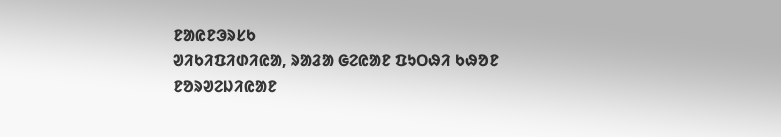ᱱᱟᱭᱱᱳᱨᱥᱠ
ᱣᱤᱠᱤᱯᱤᱰᱤᱭᱟ, ᱨᱟᱲᱟ ᱜᱮᱭᱟᱱ ᱯᱩᱛᱷᱤ ᱠᱷᱚᱱ
ᱱᱚᱨᱣᱮᱡᱤᱭᱟᱱ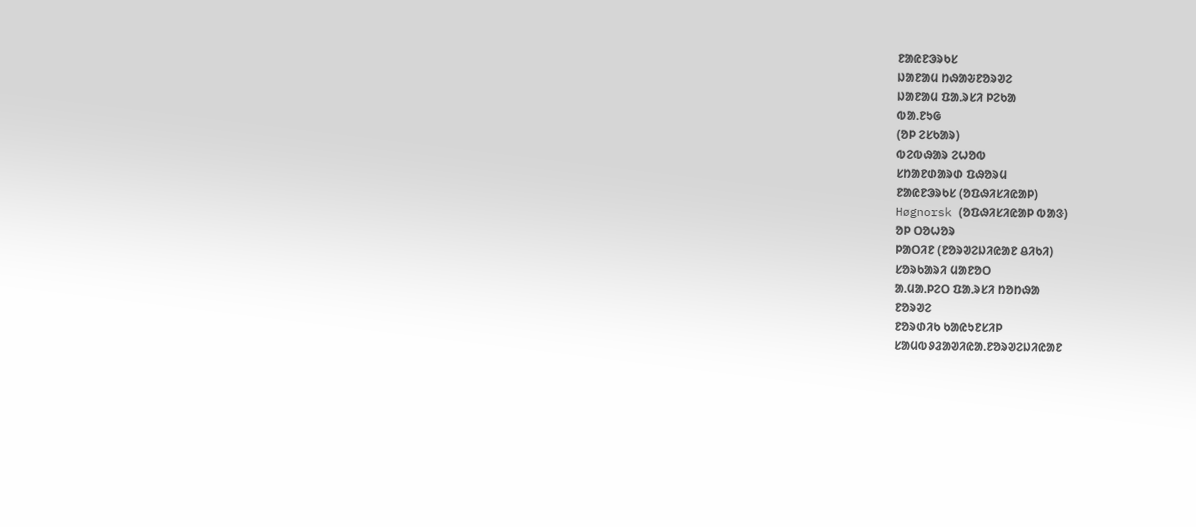ᱱᱟᱭᱱᱳᱨᱠᱥ
ᱡᱟᱱᱟᱢ ᱴᱷᱟᱶᱱᱚᱨᱣᱮ
ᱡᱟᱱᱟᱢ ᱯᱟᱹᱨᱥᱤ ᱞᱮᱠᱟ
ᱵᱟᱹᱱᱩᱜ
(ᱚᱞ ᱮᱥᱠᱟᱨ)
ᱵᱮᱵᱷᱟᱨ ᱮᱦᱚᱵ
ᱥᱴᱟᱱᱰᱟᱨᱰ ᱯᱷᱚᱨᱢ
ᱱᱟᱭᱱᱳᱨᱠᱥ (ᱚᱯᱷᱤᱥᱤᱭᱟᱞ)
Høgnorsk (ᱚᱯᱷᱤᱥᱤᱭᱟᱞ ᱵᱟᱝ)
ᱚᱞ ᱛᱚᱦᱚᱨ
ᱞᱟᱛᱤᱱ (ᱱᱚᱨᱣᱮᱡᱤᱭᱟᱱ ᱪᱤᱠᱤ)
ᱥᱚᱨᱠᱟᱨᱤ ᱢᱟᱱᱚᱛ
ᱟᱹᱢᱟᱹᱞᱮᱛ ᱯᱟᱹᱨᱥᱤ ᱴᱚᱴᱷᱟ
ᱱᱚᱨᱣᱮ
ᱱᱚᱨᱰᱤᱠ ᱠᱟᱭᱩᱱᱥᱤᱞ
ᱥᱟᱢᱵᱽᱲᱟᱣᱤᱭᱟᱹᱱᱚᱨᱣᱮᱡᱤᱭᱟᱱ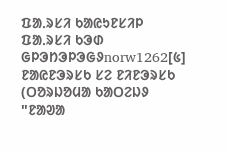ᱯᱟᱹᱨᱥᱤ ᱠᱟᱭᱩᱱᱥᱤᱞ
ᱯᱟᱹᱨᱥᱤ ᱠᱳᱰ
ᱜᱞᱳᱴᱳᱞᱳᱜᱽnorw1262[᱕]
ᱱᱟᱭᱱᱳᱨᱥᱠ ᱥᱮ ᱱᱤᱱᱳᱨᱥᱠ (ᱛᱚᱨᱡᱚᱢᱟ ᱠᱟᱛᱮᱡᱽ "ᱱᱟᱣᱟ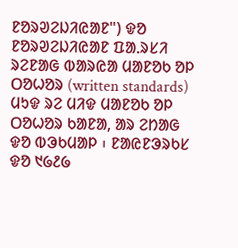ᱱᱚᱨᱣᱮᱡᱤᱭᱟᱱ") ᱫᱚ ᱱᱚᱨᱣᱮᱡᱤᱭᱟᱱ ᱯᱟᱹᱨᱥᱤ ᱨᱮᱱᱟᱜ ᱵᱟᱨᱭᱟ ᱢᱟᱱᱚᱠ ᱚᱞ ᱛᱚᱦᱚᱨ (written standards) ᱢᱩᱫ ᱨᱮ ᱢᱤᱫ ᱢᱟᱱᱚᱠ ᱚᱞ ᱛᱚᱦᱚᱨ ᱠᱟᱱᱟ, ᱟᱨ ᱮᱴᱟᱜ ᱫᱚ ᱵᱳᱠᱢᱟᱞ ᱾ ᱱᱟᱭᱱᱳᱨᱠᱥ ᱫᱚ ᱑᱙᱒᱙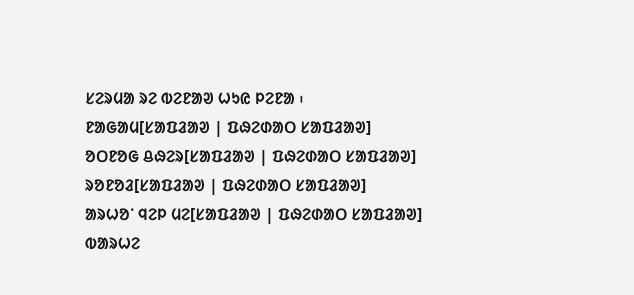ᱥᱮᱨᱢᱟ ᱨᱮ ᱵᱮᱱᱟᱣ ᱦᱩᱭ ᱞᱮᱱᱟ ᱾
ᱱᱟᱜᱟᱢ[ᱥᱟᱯᱲᱟᱣ | ᱯᱷᱮᱰᱟᱛ ᱥᱟᱯᱲᱟᱣ]
ᱚᱛᱱᱚᱜ ᱪᱷᱮᱨ[ᱥᱟᱯᱲᱟᱣ | ᱯᱷᱮᱰᱟᱛ ᱥᱟᱯᱲᱟᱣ]
ᱨᱚᱱᱚᱲ[ᱥᱟᱯᱲᱟᱣ | ᱯᱷᱮᱰᱟᱛ ᱥᱟᱯᱲᱟᱣ]
ᱟᱨᱦᱚᱸ ᱧᱮᱞ ᱢᱮ[ᱥᱟᱯᱲᱟᱣ | ᱯᱷᱮᱰᱟᱛ ᱥᱟᱯᱲᱟᱣ]
ᱵᱟᱨᱦᱮ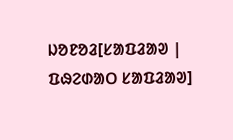ᱡᱚᱱᱚᱲ[ᱥᱟᱯᱲᱟᱣ | ᱯᱷᱮᱰᱟᱛ ᱥᱟᱯᱲᱟᱣ]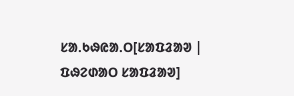ᱥᱟᱹᱠᱷᱭᱟᱹᱛ[ᱥᱟᱯᱲᱟᱣ | ᱯᱷᱮᱰᱟᱛ ᱥᱟᱯᱲᱟᱣ]